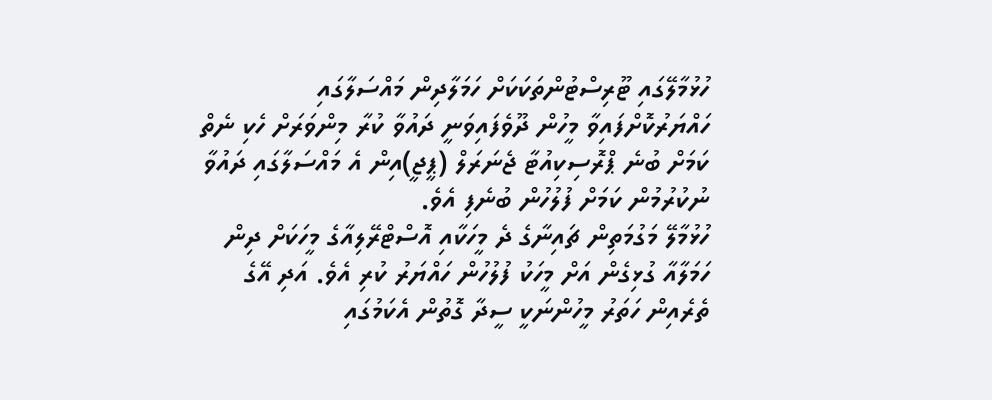ހުޅުމާލޭގައި ޓޫރިސްޓުންތަކަކަށް ހަމަލާދިން މައްސަލާގައި ހައްޔަރުކޮށްފައިވާ މީހުން ދޫވެފައިވަނީ ދައުވާ ކުރާ މިންވަރަށް ހެކި ނެތް ކަމަށް ބުނެ ޕްރޮސިކިއުޓާ ޖެނަރަލް (ޕީޖީ)އިން އެ މައްސަލާގައި ދައުވާ ނުކުރުމުން ކަމަށް ފުލުހުން ބުނެފި އެވެ.
ހުޅުމާލޭ މަގުމަތިން ޗައިނާގެ ދެ މީހަކާއި އޮސްޓްރޭލިއާގެ މީހަކަށް ދިން ހަމަލާއާ ގުޅިގެން އަށް މީހަކު ފުލުހުން ހައްޔަރު ކުރި އެވެ. އަދި އޭގެ ތެރެއިން ހަތަރު މީހުންނަކީ ސީދާ ގޮތުން އެކަމުގައި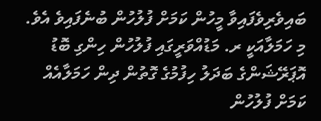ބައިވެރިވެފައިވާ މީހުން ކަމަށް ފުލުހުން ބުނެފައިވެ އެވެ. މި ހަމަލާއަކީ ރ. މަޑުއްވަރީގައި ފުލުހުން ހިންގި ބޮޑު އޮޕަރޭޝަންގެ ބަދަލު ހިފުމުގެ ގޮތުން ދިން ހަމަލާއެއް ކަމަށް ފުލުހުން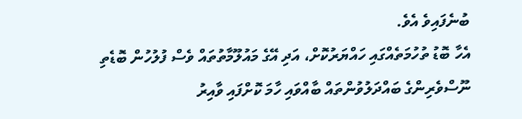ބުނެފައިވެ އެވެ.
އެހާ ބޮޑު ތުހުމަތެއްގައި ހައްޔަރުކޮށް، އަދި އޭގެ މައުލޫމާތުތައް ވެސް ފުލުހުން ބޮޑެތި ނޫސްވެރިންގެ ބައްދަލުވުންތައް ބާއްވައި ހާމަ ކޮށްފައި ވާއިރު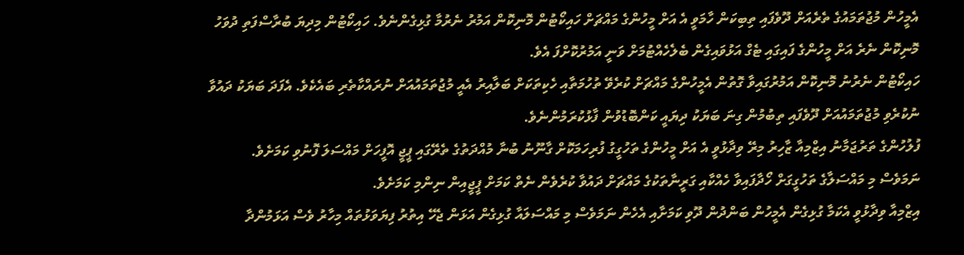އެމީހުން މުޖުތަމައުގެ ތެރެއަށް ދޫވެފައި ތިބިކަން ހާމަވީ އެ އަށް މީހުންގެ މައްޗަށް ހައިކޯޓުން މޮނިކޮން އަމުރު ނެރުމާ ގުޅިގެންނެވެ. ހައިކޯޓުން މިދިޔަ ބުރާސްފަތި ދުވަހު މޮނިކޮން ނެރެ އަށް މީހުންގެ ފައިގައި ޓެގް އަޅުވައިގެން ބެލެހެއްޓުމަށް ވަނީ އަމުރުކޮށްފަ އެވެ.
ހައިކޯޓުން ނެރުނު މޮނިކޮން އަމުރުގައިވާ ގޮތުން އެމީހުންގެ މައްޗަށް ކުރެވޭ ތުހުމަތާއި ހެކިތަކަށް ބަލާއިރު އެއީ މުޖުތަމައުއަށް ނުރައްކާތެރި ބައެކެވެ. އެފަދަ ބަޔަކު ދައުވާ ނުކުރެވި މުޖުތަމައުއަށް ދޫވެފައި ތިބުމުން ގިނަ ބަޔަކު ދިޔައީ ކަންބޮޑުވުން ފާޅުކުރަމުންނެވެ.
ފުލުހުންގެ ތަރުޖަމާނު އިޒްމިއާ ޒާހިރު މިރޭ ވިދާޅުވީ އެ އަށް މީހުންގެ ތަހުގީގު ފުރިހަމަކޮށް ގާނޫނު ބުނާ މުއްދަތުގެ ތެރޭގައި ޕީޖީ އޮފީހަށް މައްސަލަ ފޮނުވި ކަމަށެވެ. ނަމަވެސް މި މައްސަލާގެ ތަހުގީގަށް ހޯދާފައިވާ ހެއްކާއި ގަރީނާތަކުގެ މައްޗަށް ދައުވާ ކުރެވެން ނެތް ކަމަށް ޕީޖީއިން ނިންމި ކަމަށެވެ.
އިޒްމިއާ ވިދާޅުވީ އެކަމާ ގުޅިގެން އެމީހުން ބަންދުން ދޫވި ކަމަށާއި އެހެން ނަމަވެސް މި މައްސަލައާ ގުޅިގެން އަޅަން ޖެހޭ އިތުރު ފިޔަވަޅުތައް މިހާރު ވެސް އަޅަމުންދާ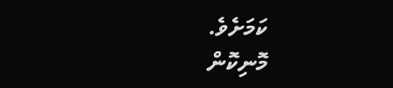ކަމަށެވެ.
މޮނިކޮން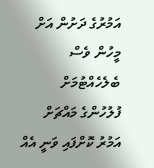އަމުރުގެ ދަށުން އަށް މީހުން ވެސް ބެލެހެއްޓުމަށް ފުލުހުންގެ މައްޗަށް އަމުރު ކޮށްފައި ވަނީ އެއް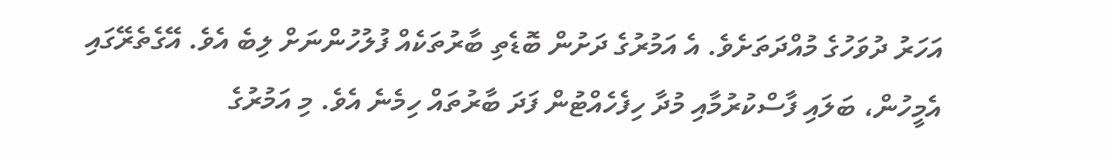އަހަރު ދުވަހުގެ މުއްދަތަށެވެ. އެ އަމުރުގެ ދަށުން ބޮޑެތި ބާރުތަކެއް ފުލުހުންނަށް ލިބެ އެވެ. އޭގެތެރޭގައި އެމީހުން، ބަލައި ފާސްކުރުމާއި މުދާ ހިފެހެއްޓުން ފަދަ ބާރުތައް ހިމެނެ އެވެ. މި އަމުރުގެ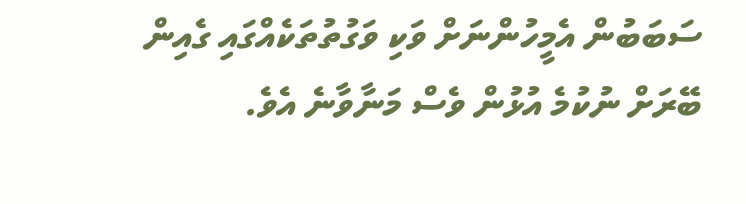ސަބަބުން އެމީހުންނަށް ވަކި ވަގުތުތަކެއްގައި ގެއިން ބޭރަށް ނުކުމެ އުޅުން ވެސް މަނާވާނެ އެވެ.